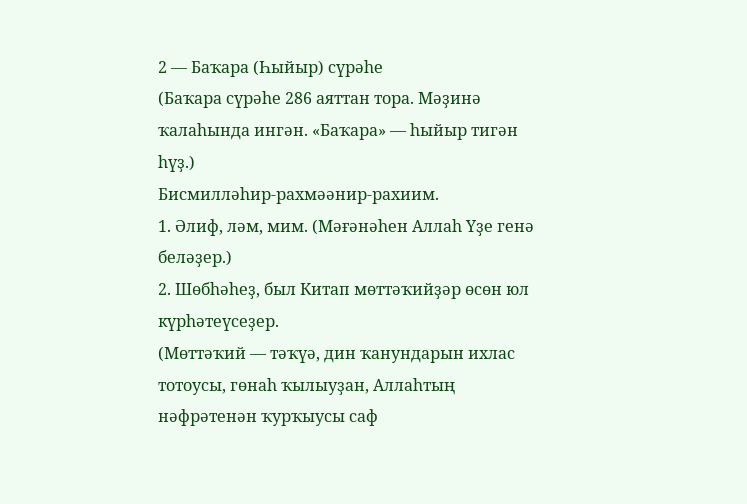2 — Баҡара (Һыйыр) сүрәһе
(Баҡара сүрәһе 286 аяттан тора. Мәҙинә ҡалаһында ингән. «Баҡара» — һыйыр тигән һүҙ.)
Бисмилләһир-рахмәәнир-рахиим.
1. Әлиф, ләм, мим. (Мәғәнәһен Аллаһ Үҙе генә беләҙер.)
2. Шөбһәһеҙ, был Китап мөттәҡийҙәр өсөн юл күрһәтеүсеҙер.
(Мөттәҡий — тәҡүә, дин ҡанундарын ихлас тотоусы, гөнаһ ҡылыуҙан, Аллаһтың нәфрәтенән ҡурҡыусы саф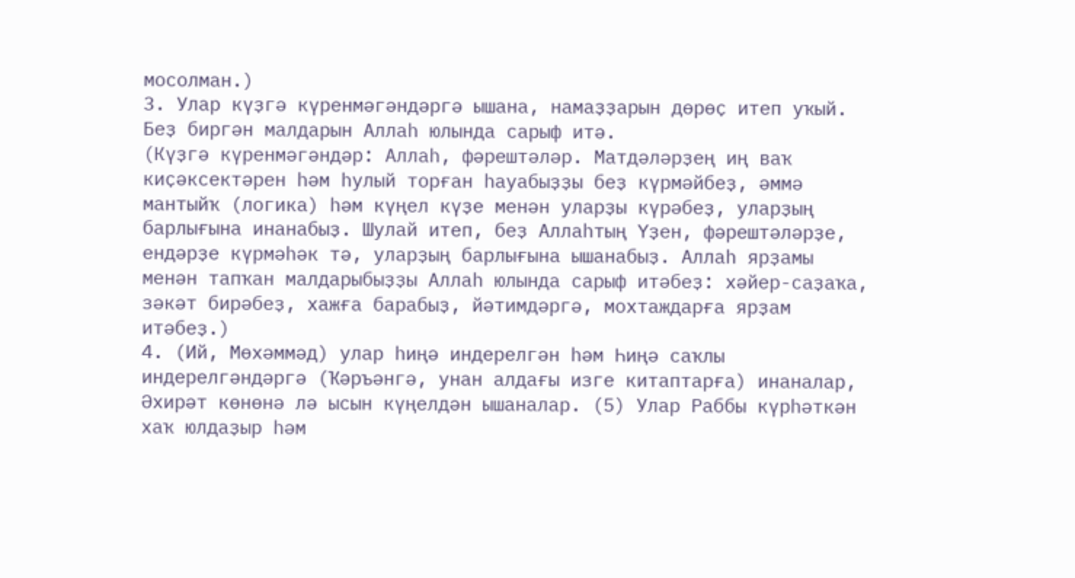мосолман.)
3. Улар күҙгә күренмәгәндәргә ышана, намаҙҙарын дөрөҫ итеп уҡый. Беҙ биргән малдарын Аллаһ юлында сарыф итә.
(Күҙгә күренмәгәндәр: Аллаһ, фәрештәләр. Матдәләрҙең иң ваҡ киҫәксектәрен һәм һулый торған һауабыҙҙы беҙ күрмәйбеҙ, әммә мантыйҡ (логика) һәм күңел күҙе менән уларҙы күрәбеҙ, уларҙың барлығына инанабыҙ. Шулай итеп, беҙ Аллаһтың Үҙен, фәрештәләрҙе, ендәрҙе күрмәһәк тә, уларҙың барлығына ышанабыҙ. Аллаһ ярҙамы менән тапҡан малдарыбыҙҙы Аллаһ юлында сарыф итәбеҙ: хәйер-саҙаҡа, зәкәт бирәбеҙ, хажға барабыҙ, йәтимдәргә, мохтаждарға ярҙам итәбеҙ.)
4. (Ий, Мөхәммәд) улар һиңә индерелгән һәм Һиңә саҡлы индерелгәндәргә (Ҡәръәнгә, унан алдағы изге китаптарға) инаналар, Әхирәт көнөнә лә ысын күңелдән ышаналар. (5) Улар Раббы күрһәткән хаҡ юлдаҙыр һәм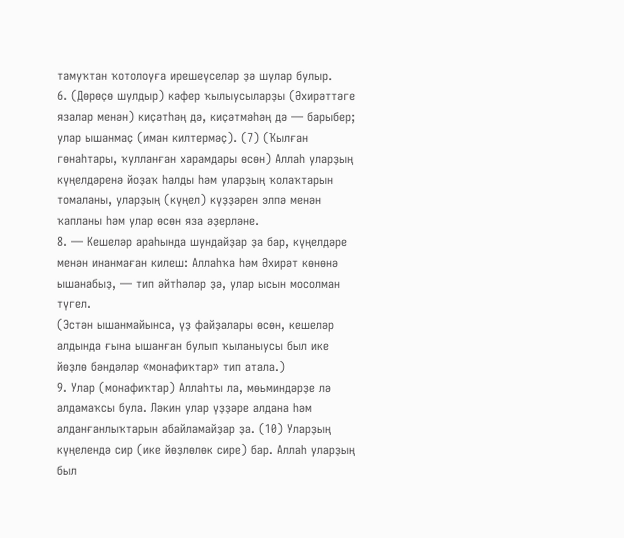тамуҡтан ҡотолоуға ирешеүселәр ҙә шулар булыр.
6. (Дөрөҫө шулдыр) кәфер ҡылыусыларҙы (Әхирәттәге язалар менән) киҫәтһәң дә, киҫәтмәһәң дә — барыбер; улар ышанмаҫ (иман килтермәҫ). (7) (Ҡылған гөнаһтары, ҡулланған харамдары өсөн) Аллаһ уларҙың күңелдәренә йоҙаҡ һалды һәм уларҙың ҡолаҡтарын томаланы, уларҙың (күңел) күҙҙәрен элпә менән ҡапланы һәм улар өсөн яза әҙерләне.
8. — Кешеләр араһында шундайҙар ҙа бар, күңелдәре менән инанмаған килеш: Аллаһҡа һәм Әхирәт көнөнә ышанабыҙ, — тип әйтһәләр ҙә, улар ысын мосолман түгел.
(Эстән ышанмайынса, үҙ файҙалары өсөн, кешеләр алдында ғына ышанған булып ҡыланыусы был ике йөҙлө бәндәләр «монафиҡтар» тип атала.)
9. Улар (монафиҡтар) Аллаһты ла, мөьминдәрҙе лә алдамаҡсы була. Ләкин улар үҙҙәре алдана һәм алданғанлыҡтарын абайламайҙар ҙа. (10) Уларҙың күңелендә сир (ике йөҙлөлөк сире) бар. Аллаһ уларҙың был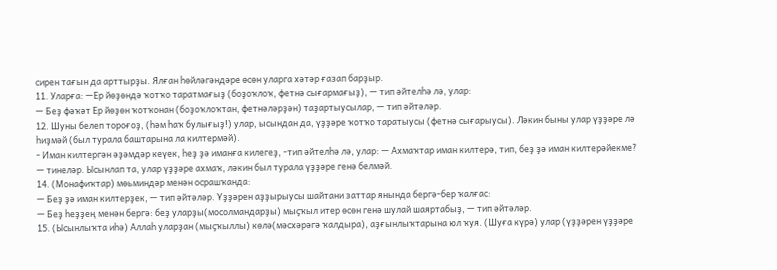сирен тағын да арттырҙы. Ялған һөйләгәндәре өсөн уларга хәтәр ғазап барҙыр.
11. Уларға: —Ер йөҙөндә ҡотҡо таратмағыҙ (боҙоҡлоҡ, фетнә сығармағыҙ), — тип әйтелһә лә, улар:
— Беҙ фәҡәт Ер йөҙөн ҡотҡонан (боҙоҡлоҡтан, фетнәләрҙән) таҙартыусылар, — тип әйтәләр.
12. Шуны белеп тороғоҙ, (һәм һаҡ булығыҙ!) улар, ысындан да, үҙҙәре ҡотҡо таратыусы (фетнә сығарыусы). Ләкин быны улар үҙҙәре лә һиҙмәй (был турала баштарына ла килтермәй).
- Иман килтергән әҙәмдәр кеүек, һеҙ ҙә иманға килегеҙ, -тип әйтелһә лә, улар: — Ахмаҡтар иман килтерә, тип, беҙ ҙә иман килтерәйекме? — тинеләр. Ысынлап та, улар үҙҙәре ахмаҡ, ләкин был турала үҙҙәре генә белмәй.
14. (Монафиҡтар) мөьминдәр менән осрашҡанда:
— Беҙ ҙә иман килтерҙек, — тип әйтәләр. Үҙҙәрен аҙҙырыусы шайтани заттар янында бергә-бер ҡалғас:
— Беҙ һеҙҙең менән бергә: беҙ уларҙы(мосолмандарҙы) мыҫҡыл итер өсөн генә шулай шаяртабыҙ, — тип әйтәләр.
15. (Ысынлыҡта иһә) Аллаһ уларҙан (мыҫҡыллы) көлә(мәсхәрәгә ҡалдыра), аҙғынлыҡтарына юл ҡуя. (Шуға күрә) улар (үҙҙәрен үҙҙәре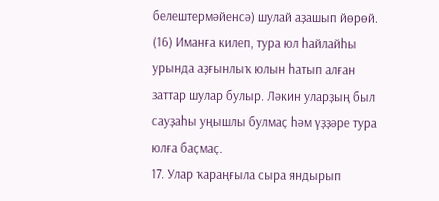белештермәйенсә) шулай аҙашып йөрөй. (16) Иманға килеп, тура юл һайлайһы урында аҙғынлыҡ юлын һатып алған заттар шулар булыр. Ләкин уларҙың был сауҙаһы уңышлы булмаҫ һәм үҙҙәре тура юлға баҫмаҫ.
17. Улар ҡараңғыла сыра яндырып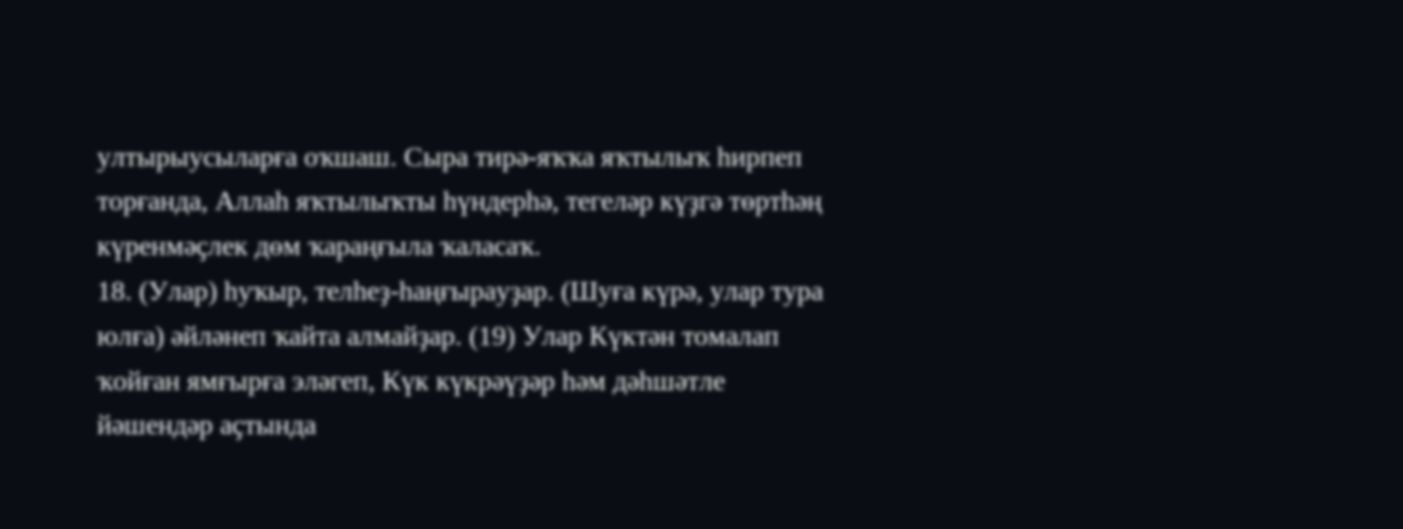ултырыусыларға оҡшаш. Сыра тирә-яҡҡа яҡтылыҡ һирпеп торғанда, Аллаһ яҡтылыҡты һүндерһә, тегеләр күҙгә төртһәң күренмәҫлек дөм ҡараңғыла ҡаласаҡ.
18. (Улар) һуҡыр, телһеҙ-һаңғырауҙар. (Шуға күрә, улар тура юлға) әйләнеп ҡайта алмайҙар. (19) Улар Күктән томалап ҡойған ямғырға эләгеп, Күк күкрәүҙәр һәм дәһшәтле йәшендәр аҫтында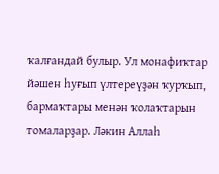ҡалғандай булыр. Ул монафиҡтар йәшен һуғып үлтереүҙән ҡурҡып, бармаҡтары менән ҡолаҡтарын томаларҙар. Ләкин Аллаһ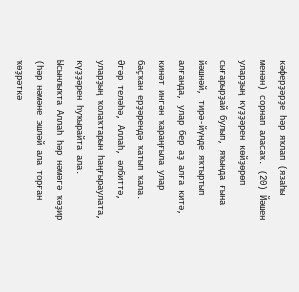кәферҙәрҙе һәр яҡлап (язаһы менән) сорнап аласаҡ. (20) Йәшен уларҙың күҙҙәрен көйҙөрөп сығарырҙай булып, яҡында ғына йәшнәй, тирә-йүнде яҡтыртып алғанда, улар бер аҙ алға китә, кинәт ингән ҡараңғыла улар баҫҡан ерҙәрендә ҡатып ҡала. Әгәр теләһә, Аллаһ, әлбиттә, уларҙың ҡолаҡтарын һаңғыраулата, күҙҙәрен һуҡырайта ала. Ысынлыҡта Аллаһ һәр нәмәгә ҡәҙир (һәр нәмәне эшләй ала торған ҡөҙрәткә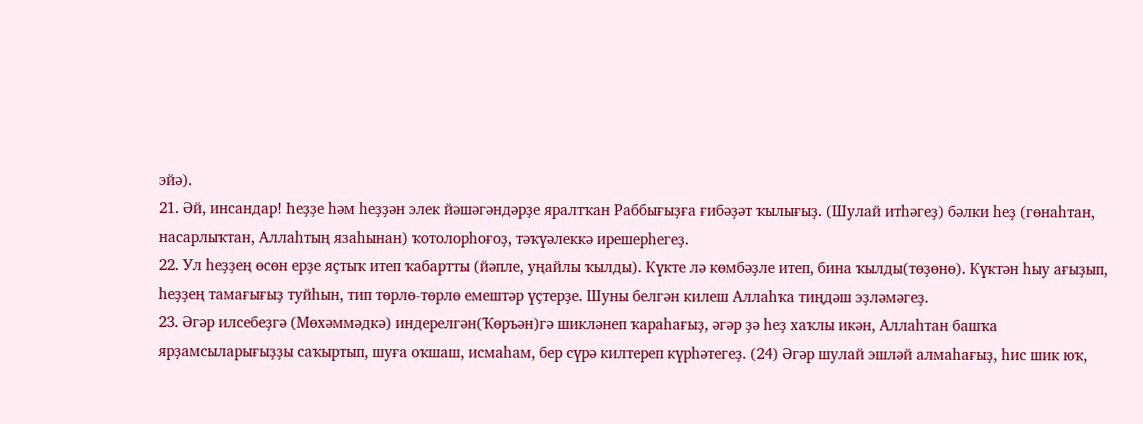эйә).
21. Әй, инсандар! Һеҙҙе һәм һеҙҙән элек йәшәгәндәрҙе яралтҡан Раббығыҙға ғибәҙәт ҡылығыҙ. (Шулай итһәгеҙ) бәлки һеҙ (гөнаһтан, насарлыҡтан, Аллаһтың язаһынан) ҡотолорһоғоҙ, тәҡүәлеккә ирешерһегеҙ.
22. Ул һеҙҙең өсөн ерҙе яҫтыҡ итеп ҡабартты (йәпле, уңайлы ҡылды). Күкте лә көмбәҙле итеп, бина ҡылды(төҙөнө). Күктән һыу ағыҙып, һеҙҙең тамағығыҙ туйһын, тип төрлө-төрлө емештәр үҫтерҙе. Шуны белгән килеш Аллаһҡа тиңдәш эҙләмәгеҙ.
23. Әгәр илсебеҙгә (Мөхәммәдкә) индерелгән(Ҡөръән)гә шикләнеп ҡараһағыҙ, әгәр ҙә һеҙ хаҡлы икән, Аллаһтан башҡа ярҙамсыларығыҙҙы саҡыртып, шуға оҡшаш, исмаһам, бер сүрә килтереп күрһәтегеҙ. (24) Әгәр шулай эшләй алмаһағыҙ, һис шик юҡ,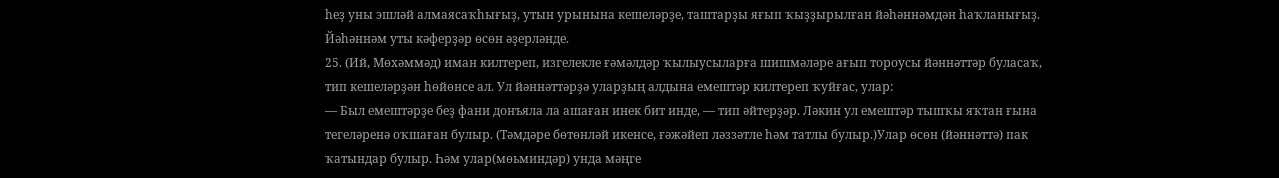һеҙ уны эшләй алмаясаҡһығыҙ, утын урынына кешеләрҙе, таштарҙы яғып ҡыҙҙырылған йәһәннәмдән һаҡланығыҙ. Йәһәннәм уты кәферҙәр өсөн әҙерләнде.
25. (Ий, Мөхәммәд) иман килтереп, изгелекле ғәмәлдәр ҡылыусыларға шишмәләре ағып тороусы йәннәттәр буласаҡ, тип кешеләрҙән һөйөнсе ал. Ул йәннәттәрҙә уларҙың алдына емештәр килтереп ҡуйғас, улар:
— Был емештәрҙе беҙ фани донъяла ла ашаған инек бит инде, — тип әйтерҙәр. Ләкин ул емештәр тышҡы яҡтан ғына тегеләренә оҡшаған булыр. (Тәмдәре бөтөнләй икенсе, ғәжәйеп ләззәтле һәм татлы булыр.)Улар өсөн (йәннәттә) пак ҡатындар булыр. Һәм улар(мөьминдәр) унда мәңге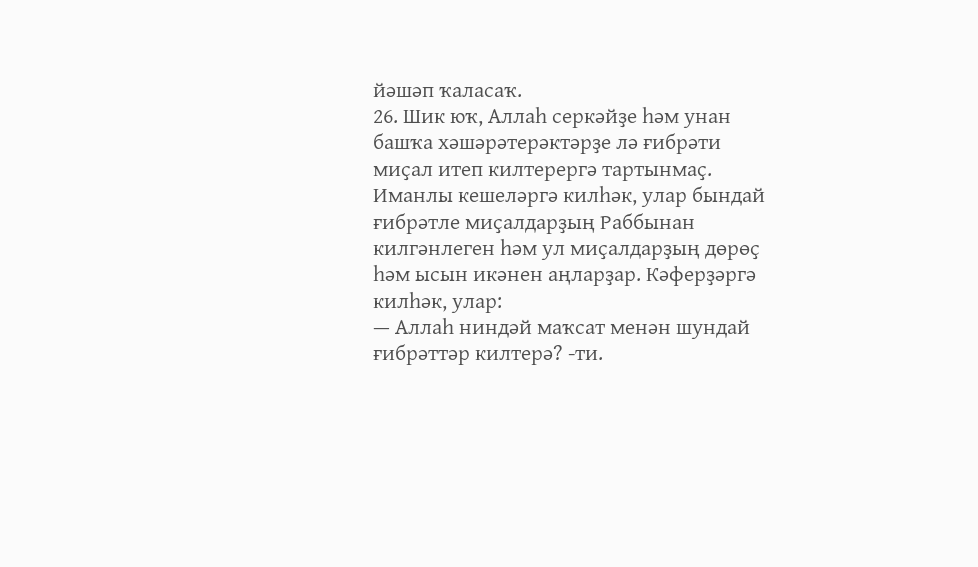йәшәп ҡаласаҡ.
26. Шик юҡ, Аллаһ серкәйҙе һәм унан башҡа хәшәрәтерәктәрҙе лә ғибрәти миҫал итеп килтерергә тартынмаҫ. Иманлы кешеләргә килһәк, улар бындай ғибрәтле миҫалдарҙың Раббынан килгәнлеген һәм ул миҫалдарҙың дөрөҫ һәм ысын икәнен аңларҙар. Кәферҙәргә килһәк, улар:
— Аллаһ ниндәй маҡсат менән шундай ғибрәттәр килтерә? -ти.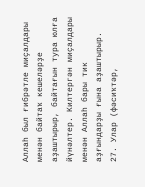Аллаһ был ғибрәтле миҫалдары менән байтаҡ кешеләрҙе аҙаштырыр, байтағын тура юлға йүнәлтер. Килтергән миҫалдары менән Аллаһ бары тик аҙғындарҙы ғына аҙаштырыр.
27. Улар (фәсиҡтәр,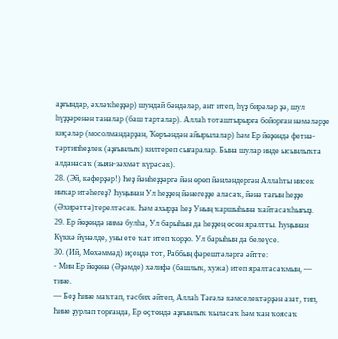аҙғындар, әхләҡһеҙҙәр) шундай бәндәләр, ант итеп, һүҙ бирәләр ҙә, шул һүҙҙәренән таналар (баш тарталар). Аллаһ тоташтырырға бойорған нәмәләрҙе киҫәләр (мосолмандарҙан, Ҡөръәндән айырылалар) һәм Ер йөҙөндә фетнә-тәртипһеҙлек (аҙғынлыҡ) килтереп сығаралар. Бына шулар инде ысынлыҡта алданасаҡ (зыян-зәхмәт күрәсәк).
28. (Эй, кәферҙәр!) Һеҙ йәнһеҙҙәргә йән өрөп йәнләндергән Аллаһты нисек инҡар итәһегеҙ? Һуңынан Ул һеҙҙең йәнегеҙҙе аласаҡ, йәнә тағын һеҙҙе (Әхирәттә)терелтәсәк. Һәм ахырҙа һеҙ Уның ҡаршыһына ҡайтасаҡһығыҙ.
29. Ер йөҙөндә нимә булһа, Ул барыһын да һеҙҙең өсөн яралтты. Һуңынан Күккә йүнәлде, уны ете ҡат итеп ҡорҙо. Ул барыһын да белеүсе.
30. (Ий, Мөхәммәд) иҫеңдә тот, Раббың фәрештәләргә әйтте:
- Мин Ер йөҙөнә (Әҙәмде) хәлифә (башлыҡ, хужа) итеп яралтасаҡмын, — тине.
— Беҙ Һине маҡтап, тәсбих әйтеп, Аллаһ Тәғәлә кәмселектәрҙән азат, тип, Һине ҙурлап торғанда, Ер өҫтөндә аҙғынлыҡ ҡыласаҡ һәм ҡан ҡоясаҡ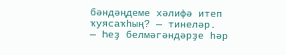бәндәңдеме хәлифә итеп ҡуясаҡһың? — тинеләр.
— Һеҙ белмәгәндәрҙе һәр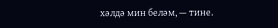хәлдә мин беләм, — тине.